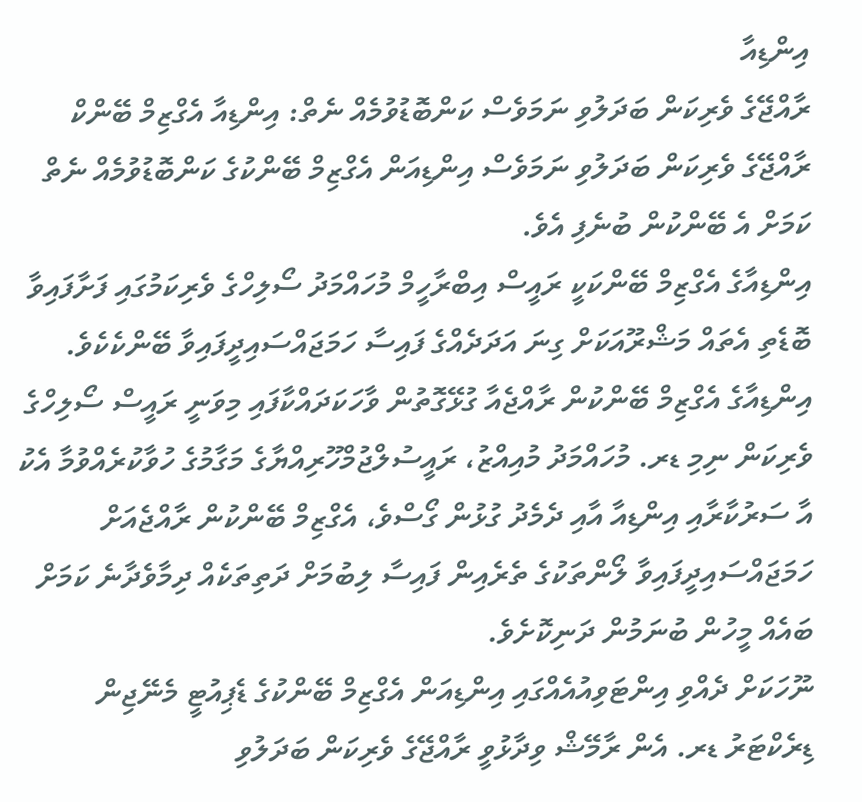އިންޑިއާ
ރާއްޖޭގެ ވެރިކަން ބަދަލުވި ނަމަވެސް ކަންބޮޑުވުމެއް ނެތް: އިންޑިއާ އެގްޒިމް ބޭންކް
ރާއްޖޭގެ ވެރިކަން ބަދަލުވި ނަމަވެސް އިންޑިއަން އެގްޒިމް ބޭންކުގެ ކަންބޮޑުވުމެއް ނެތް ކަމަށް އެ ބޭންކުން ބުނެފި އެވެ.
އިންޑިއާގެ އެގްޒިމް ބޭންކަކީ ރައީސް އިބްރާހީމް މުހައްމަދު ސޯލިހްގެ ވެރިކަމުގައި ފަށާފައިވާ ބޮޑެތި އެތައް މަޝްރޫއަކަށް ގިނަ އަދަދެއްގެ ފައިސާ ހަމަޖައްސައިދީފައިވާ ބޭންކެކެވެ.
އިންޑިއާގެ އެގްޒިމް ބޭންކުން ރާއްޖެއާ ގުޅޭގޮތުން ވާހަކަދައްކާފައި މިވަނީ ރައީސް ސޯލިހްގެ ވެރިކަން ނިމި ޑރ. މުހައްމަދު މުއިއްޒު، ރައީސުލްޖުމްހޫރިއްޔާގެ މަގާމުގެ ހުވާކުރެއްވުމާ އެކު އާ ސަރުކާރާއި އިންޑިއާ އާއި ދެމެދު ގުޅުން ގޯސްވެ، އެގްޒިމް ބޭންކުން ރާއްޖެއަށް ހަމަޖައްސައިދީފައިވާ ލޯންތަކުގެ ތެރެއިން ފައިސާ ލިބުމަށް ދަތިތަކެއް ދިމާވެދާނެ ކަމަށް ބައެއް މީހުން ބުނަމުން ދަނިކޮށެވެ.
ނޫހަކަށް ދެއްވި އިންޓަވިއުއެއްގައި އިންޑިއަން އެގްޒިމް ބޭންކުގެ ޑެޕިއުޓީ މެނޭޖިން ޑިރެކްޓަރު ޑރ. އެން ރާމޭޝް ވިދާޅުވީ ރާއްޖޭގެ ވެރިކަން ބަދަލުވި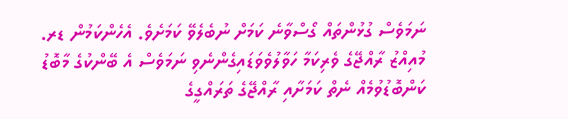ނަމަވެސް ގުޅުންތައް ގޯސްވާނެ ކަމަށް ނުބެލެވޭ ކަމަށެވެ. އެހެންކަމުން ޑރ. މުއިއްޒު ރާއްޖޭގެ ވެރިކަމާ ހަވާލުވެވަޑައިގެންނެވި ނަމަވެސް އެ ބޭންކުގެ މާބޮޑު ކަންބޮޑުވުމެއް ނެތް ކަމަށާއި ރާއްޖޭގެ ތަރައްގީގެ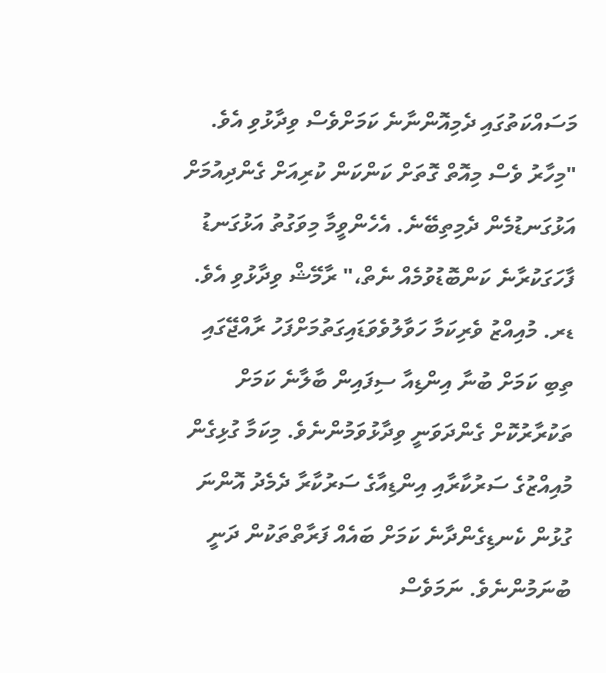މަސައްކަތުގައި ދެމިއޮންނާނެ ކަމަށްވެސް ވިދާޅުވި އެވެ.
"މިހާރު ވެސް މިއޮތް ގޮތަށް ކަންކަން ކުރިއަށް ގެންދިއުމަށް އަޅުގަނޑުމެން ދެމިތިބޭނެ. އެހެންވީމާ މިވަގުތު އަޅުގަނޑު ފާހަގަކުރާނެ ކަންބޮޑުވުމެއް ނެތް،" ރާމޭޝް ވިދާޅުވި އެވެ.
ޑރ. މުއިއްޒު ވެރިކަމާ ހަވާލުވެވަޑައިގަތުމަށްފަހު ރާއްޖޭގައި ތިބި ކަމަށް ބުނާ އިންޑިއާ ސިފައިން ބާލާނެ ކަމަށް ތަކުރާރުކޮށް ގެންދަވަނީ ވިދާޅުވަމުންނެވެ. މިކަމާ ގުޅިގެން މުއިއްޒުގެ ސަރުކާރާއި އިންޑިއާގެ ސަރުކާރާ ދެމެދު އޮންނަ ގުޅުން ކެނޑިގެންދާނެ ކަމަށް ބައެއް ފަރާތްތަކުން ދަނީ ބުނަމުންނެވެ. ނަމަވެސް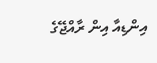އިންޑިއާ އިން ރާއްޖޭގެ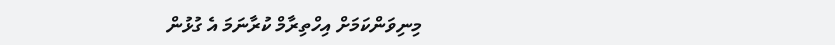މިނިވަންކަމަށް އިހްތިރާމް ކުރާނަމަ އެ ގުޅުން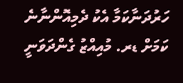ހަރުދަނާކަމާ އެކު ދެމިއޮންނާނެ ކަމަށް ޑރ. މުއިއްޒު ގެންދަވަނީ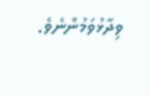ވިދާޅުވަމުންނެވެ.